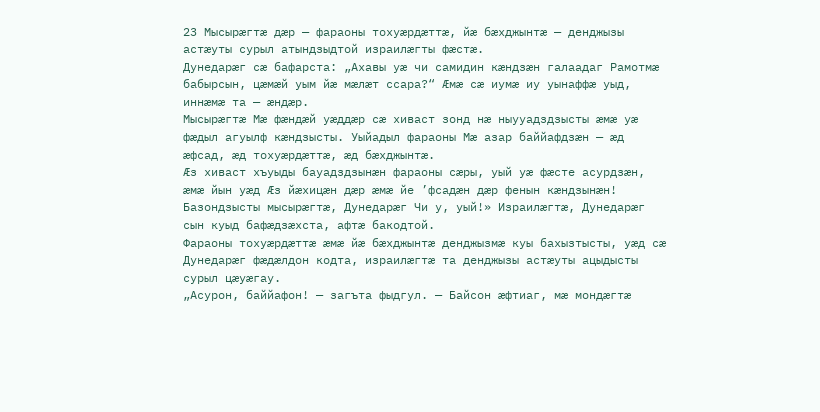23 Мысырӕгтӕ дӕр — фараоны тохуӕрдӕттӕ, йӕ бӕхджынтӕ — денджызы астӕуты сурыл атындзыдтой израилӕгты фӕстӕ.
Дунедарӕг сӕ бафарста: „Ахавы уӕ чи самидин кӕндзӕн галаадаг Рамотмӕ бабырсын, цӕмӕй уым йӕ мӕлӕт ссара?“ Ӕмӕ сӕ иумӕ иу уынаффӕ уыд, иннӕмӕ та — ӕндӕр.
Мысырӕгтӕ Мӕ фӕндӕй уӕддӕр сӕ хиваст зонд нӕ ныууадздзысты ӕмӕ уӕ фӕдыл агуылф кӕндзысты. Уыйадыл фараоны Мӕ азар баййафдзӕн — ӕд ӕфсад, ӕд тохуӕрдӕттӕ, ӕд бӕхджынтӕ.
Ӕз хиваст хъуыды бауадздзынӕн фараоны сӕры, уый уӕ фӕсте асурдзӕн, ӕмӕ йын уӕд Ӕз йӕхицӕн дӕр ӕмӕ йе ’фсадӕн дӕр фенын кӕндзынӕн! Базондзысты мысырӕгтӕ, Дунедарӕг Чи у, уый!» Израилӕгтӕ, Дунедарӕг сын куыд бафӕдзӕхста, афтӕ бакодтой.
Фараоны тохуӕрдӕттӕ ӕмӕ йӕ бӕхджынтӕ денджызмӕ куы бахызтысты, уӕд сӕ Дунедарӕг фӕдӕлдон кодта, израилӕгтӕ та денджызы астӕуты ацыдысты сурыл цӕуӕгау.
„Асурон, баййафон! — загъта фыдгул. — Байсон ӕфтиаг, мӕ мондӕгтӕ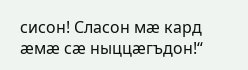сисон! Сласон мӕ кард ӕмӕ сӕ ныццӕгъдон!“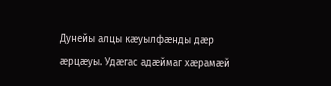Дунейы алцы кӕуылфӕнды дӕр ӕрцӕуы. Удӕгас адӕймаг хӕрамӕй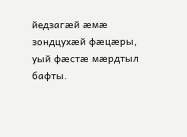йедзагӕй ӕмӕ зондцухӕй фӕцӕры, уый фӕстӕ мӕрдтыл бафты.